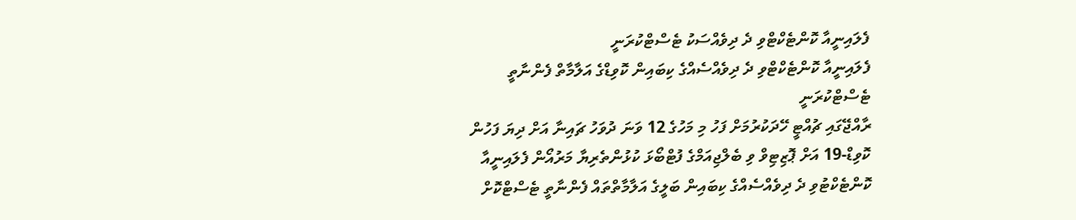ފެލައިނީއާ ކޮންޓެކްޓްވި ދެ ދިވެއްސަކު ޓެސްޓްކުރަނީ
ފެލައިނީއާ ކޮންޓެކްޓްވި ދެ ދިވެއްސެއްގެ ކިބައިން ކޮވިޑްގެ އަލާމާތް ފެންނާތީ ޓެސްޓްކުރަނީ
ރާއްޖޭގައި ޗުއްޓީ ހޭދަކުރުމަށް ފަހު މި މަހުގެ 12 ވަނަ ދުވަހު ޗައިނާ އަށް ދިޔަ ފަހުން ކޮވިޑް-19 އަށް ޕޮޒިޓިވް ވި ބެލްޖިއަމްގެ ފުޓްބޯޅަ ކުޅުންތެރިޔާ މަރުއޯން ފެލައިނީއާ ކޮންޓެކްޓުވި ދެ ދިވެއްސެއްގެ ކިބައިން ބަލީގެ އަލާމާތްތައް ފެންނާތީ ޓެސްޓްކޮށް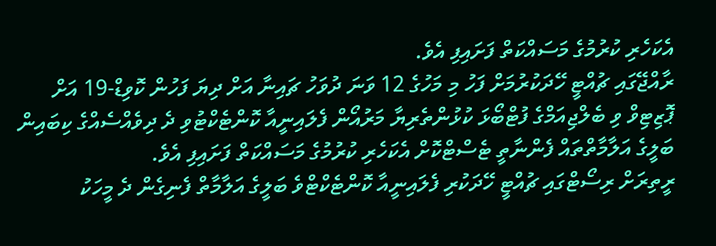އެކަހެރި ކުރުމުގެ މަސައްކަތް ފަށައިފި އެވެ.
ރާއްޖޭގައި ޗުއްޓީ ހޭދަކުރުމަށް ފަހު މި މަހުގެ 12 ވަނަ ދުވަހު ޗައިނާ އަށް ދިޔަ ފަހުން ކޮވިޑް-19 އަށް ޕޮޒިޓިވް ވި ބެލްޖިއަމްގެ ފުޓްބޯޅަ ކުޅުންތެރިޔާ މަރުއޯން ފެލައިނީއާ ކޮންޓެކްޓުވި ދެ ދިވެއްސެއްގެ ކިބައިން ބަލީގެ އަލާމާތްތައް ފެންނާތީ ޓެސްޓްކޮށް އެކަހެރި ކުރުމުގެ މަސައްކަތް ފަށައިފި އެވެ.
ރީތިރަށް ރިސޯޓްގައި ޗުއްޓީ ހޭދަކުރި ފެލައިނީއާ ކޮންޓެކްޓްވެ ބަލީގެ އަލާމާތް ފެނިގެން ދެ މީހަކު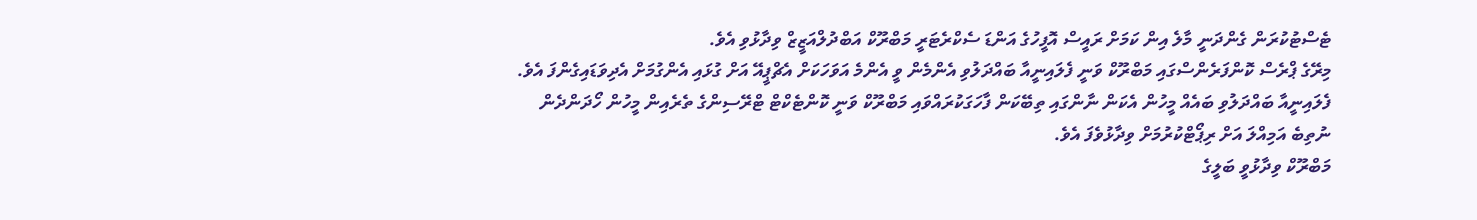ޓެސްޓުކުރަން ގެންދަނީ މާލެ އިން ކަމަށް ރައީސް އޮފީހުގެ އަންޑަ ސެކްރެޓަރީ މަބްރޫކް އަބްދުލްއަޒީޒް ވިދާޅުވި އެވެ.
މިރޭގެ ޕްރެސް ކޮންފަރެންސްގައި މަބްރޫކް ވަނީ ފެލައިނީއާ ބައްދަލުވި އެންމެން ވީ އެންމެ އަވަހަކަށް އެޗްޕީއޭ އަށް ގުޅައި އެންގުމަށް އެދިވަޑައިގެންފަ އެވެ. ފެލައިނީއާ ބައްދަލުވި ބައެއް މީހުން އެކަން ނާންގައި ތިބޭކަން ފާހަގަކުރައްވައި މަބްރޫކް ވަނީ ކޮންޓެކްޓް ޓްރޭސިންގެ ތެރެއިން މީހުން ހޯދަންދެން ނުތިބެ އަމިއްލަ އަށް ރިޕޯޓްކުރުމަށް ވިދާޅުވެފަ އެވެ.
މަބްރޫކް ވިދާޅުވީ ބަލީގެ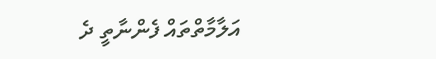އަލާމާތްތައް ފެންނާތީ ދެ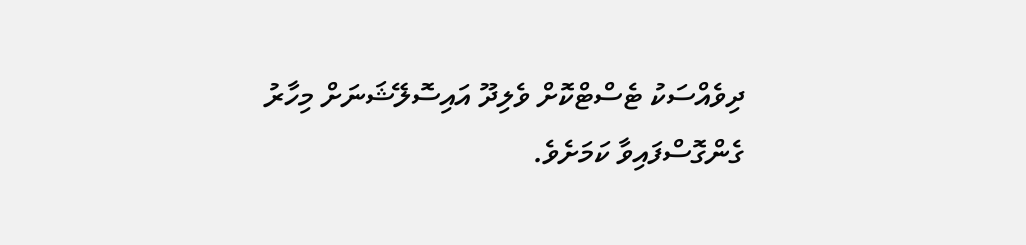ދިވެއްސަކު ޓެސްޓްކޮށް ވެލިދޫ އައިސޮލޭޝަނަށް މިހާރު ގެންގޮސްފައިވާ ކަމަށެވެ.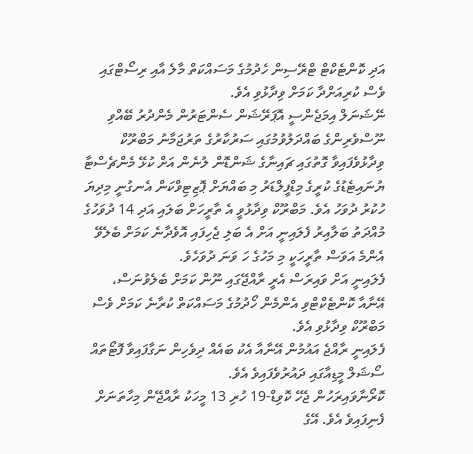އަދި ކޮންޓެކްޓް ޓްރޭސިން ހެދުމުގެ މަސައްކަތް މާލެ އާއި ރިސޯޓްގައި ވެސް ކުރިއަށްދާ ކަމަށް ވިދާޅުވި އެވެ.
ނޭޝަނަލް އިމަޖެންސީ އޮޕަރޭޝަން ސެންޓަރުން މެންދުރު ބޭއްވި ނޫސްވެރިންގެ ބައްދަލުވުމުގައި ސަރުކާރުގެ ތަރުޖަމާނު މަބްރޫކް ވިދާޅުވެފައިވާ ގޮތުގައި ޗައިނާގެ ޝަންޑޮން ލުނެން އަށް ކުޅޭ މެންޗެސްޓާ ޔުނައިޓެޑުގެ ކުރީގެ މިޑްފީލްޑަރު މި ބައްޔަށް ޕޮޒިޓިވްކަން އެނގުނީ މިދިޔަ ހުކުރު ދުވަހު އެވެ. މަބްރޫކް ވިދާޅުވީ އެ ތާރީހަށް ބަލައި އަދި 14 ދުވަހުގެ މުއްދަތު ބަލާއިރު ފެލައިނީ އަށް އެ ބަލި ޖެހިފައި އޮވެދާނެ ކަމަށް ބެލެވޭ އެންމެ އަވަސް ތާރީހަކީ މި މަހުގެ ހަ ވަނަ ދުވަހެވެ.
ފެލައިނީ އަށް ވައިރަސް އެރީ ރާއްޖޭގައި ނޫން ކަމަށް ބެލެވުނަސް، އޭނާއާ ކޮންޓެކްޓްވި އެންމެން ހޯދުމުގެ މަސައްކަތް ކުރާނެ ކަމަށް ވެސް މަބްރޫކް ވިދާޅުވި އެވެ.
ފެލައިނީ ރާއްޖެ އައުމުން އޭނާއާ އެކު ބައެއް ދިވެހިން ނަގާފައިވާ ފޮޓޯތައް ސޯޝަލް މީޑިއާގައި ދައުރުވެފައިވެ އެވެ.
ކޮރޯނާވައިރަހުން ޖެހޭ ކޮވިޑް-19 ހުރި 13 މީހަކު ރާއްޖޭން މިހާތަނަށް ފެނިފައިވެ އެވެ. އޭގެ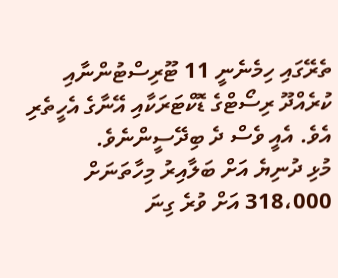ތެރޭގައި ހިމެނެނީ 11 ޓޫރިސްޓުންނާއި ކުރެއްދޫ ރިސޯޓްގެ ޑޮކްޓަރަކާއި އޭނާގެ އެހީތެރި އެވެ. އެއީ ވެސް ދެ ބިދޭސީންނެވެ.
މުޅި ދުނިޔެ އަށް ބަލާއިރު މިހާތަނަށް 318،000 އަށް ވުރެ ގިނަ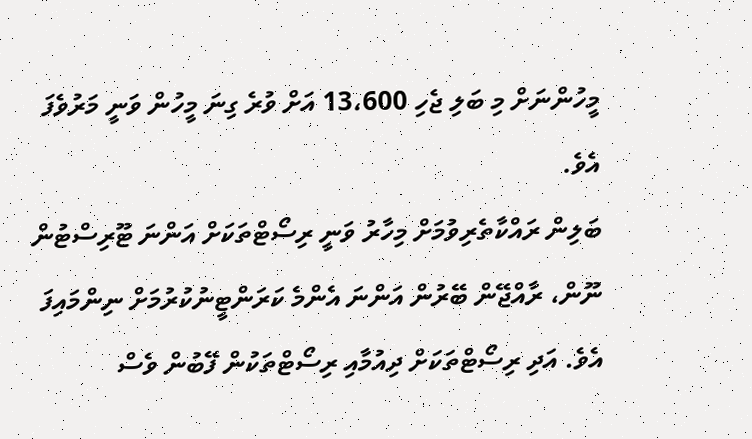މީހުންނަށް މި ބަލި ޖެހި 13،600 އަށް ވުރެ ގިނަ މީހުން ވަނީ މަރުވެފަ އެވެ.
ބަލިން ރައްކާތެރިވުމަށް މިހާރު ވަނީ ރިސޯޓްތަކަށް އަންނަ ޓޫރިސްޓުން ނޫން، ރާއްޖޭން ބޭރުން އަންނަ އެންމެ ކަރަންޓީނުކުރުމަށް ނިންމައިފަ އެވެ. އަދި ރިސޯޓްތަކަށް ދިއުމާއި ރިސޯޓްތަކުން ފޭބުން ވެސް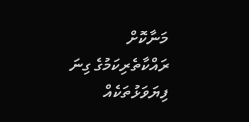މަނާކޮށް ރައްކާތެރިކަމުގެ ގިނަ ފިޔަވަޅުތަކެއް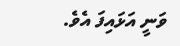ވަނީ އަޅައިފަ އެވެ.